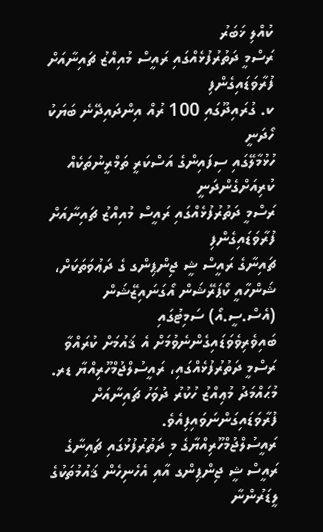ކުއްލި ޚަބަރު
ރަސްމީ ދަތުރުފުޅެއްގައި ރައީސް މުއިއްޒު ޗައިނާއަށް ފުރާވަޑައިގެންފި
ކ. ގުރައިދޫގައި 100 ރުއް އިންދައިދޭނެ ބަޔަކު ހޯދަނީ
ހުޅުމާލޭގައި ސިފައިންގެ އަސްކަރީ ތަމްރީނުތަކެއް ކުރިއަށްގެންދަނީ
ރަސްމީ ދަތުރުފުޅެއްގައި ރައީސް މުއިއްޒު ޗައިނާއަށް ފުރާވަޑައިގެންފި
ޗައިނާގެ ރައީސް ޝީ ޖިންޕިންގ ގެ ދަޢުވަތަކަށް، ޝަންހާއީ ކޯޕަރޭޝަން އޯގަނައިޒޭޝަން (އެސް.ސީ.އޯ) ސަމިޓުގައި ބައިވެރިވެވަޑައިގެންނެވުމަށް އެ ޤައުމަށް ކުރައްވާ ރަސްމީ ދަތުރުފުޅެއްގައި، ރައީސުލްޖުމްހޫރިއްޔާ ޑރ. މުޙައްމަދު މުޢިއްޒު ހުކުރު ދުވަހު ޗައިނާއަށް ފުރާވަޑައިގަންނަވައިފިއެވެ.
ރައީސުލްޖުމްހޫރިއްޔާގެ މި ދަތުރުފުޅުގައި ޗައިނާގެ ރައީސް ޝީ ޖިންޕިންގ އާއި އެހެނިހެން ޤައުމުތަކުގެ ލީޑަރުންނާ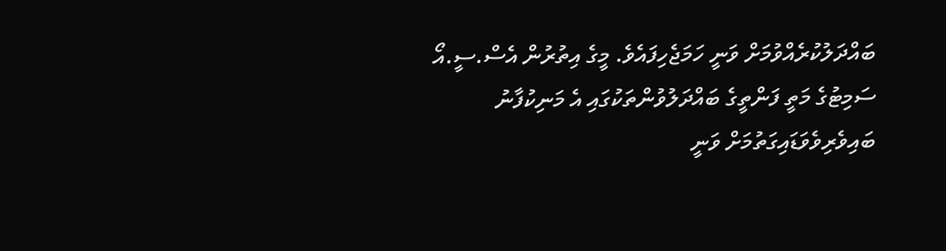ބައްދަލުކުރެއްވުމަށް ވަނީ ހަމަޖެހިފައެވެ. މީގެ އިތުރުން އެސް.ސީ.އޯ ސަމިޓުގެ މަތީ ފަންތީގެ ބައްދަލުވުންތަކުގައި އެ މަނިކުފާނު ބައިވެރިވެވަޑައިގަތުމަށް ވަނީ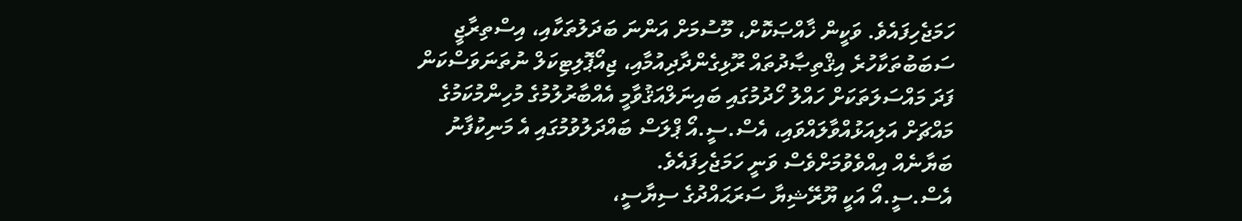ހަމަޖެހިފައެވެ. ވަކީން ޚާއްޞަކޮށް، މޫސުމަށް އަންނަ ބަދަލުތަކާއި، އިސްތިރާޖީ ސަބަބުތަކާހުރެ އިޤްތިޞާދުތައް ރޫޅިގެންދާދިއުމާއި، ޖިއޯޕޮލިޓިކަލް ނުތަނަވަސްކަން ފަދަ މައްސަލަތަކަށް ހައްލު ހޯދުމުގައި ބައިނަލްއަޤުވާމީ އެއްބާރުލުމުގެ މުހިންމުކަމުގެ މައްޗަށް އަލިއަޅުއްވާލައްވައި، އެސް.ސީ.އޯ ޕްލަސް ބައްދަލުވުމުގައި އެ މަނިކުފާނު ބަޔާނެއް އިއްވެވުމަށްވެސް ވަނީ ހަމަޖެހިފައެވެ.
އެސް.ސީ.އޯ އަކީ ޔޫރޭޝިޔާ ސަރަޙައްދުގެ ސިޔާސީ،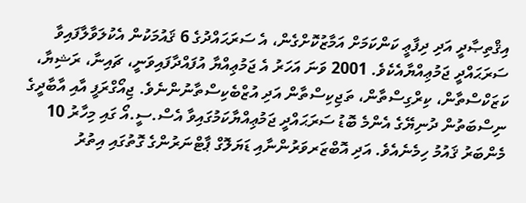އިޤްތިޞާދީ އަދި ދިފާޢީ ކަންކަމަށް އަމާޒުކޮށްގެން، އެ ސަރަޙައްދުގެ 6 ޤައުމަކުން އެކުލަވާލާފައިވާ ސަރަޙައްދީ ޖަމުޢިއްޔާއެކެވެ. 2001 ވަނަ އަހަރު އެ ޖަމުޢިއްޔާ އުފައްދާފައިވަނީ، ޗައިނާ، ރަޝިޔާ، ކަޒަކްސްތާން، ކިރްގިސްތާން، ތަޖިކިސްތާން އަދި އުޒްބެކިސްތާނުންނެވެ. ޖިއޯގްރަފީ އާއި އާބާދީގެ ނިސްބަތުން ދުނިޔޭގެ އެންމެ ބޮޑު ސަރަޙައްދީ ޖަމުޢިއްޔާކަމުގައިވާ އެސް.ސީ.އޯ ގައި މިހާރު 10 މެންބަރު ޤައުމު ހިމެނެއެވެ. އަދި އޮބްޒަރވަރުންނާއި ޑަޔަލޮގް ޕާޓްނަރުންގެ ގޮތުގައި އިތުރު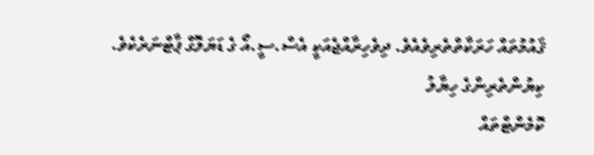ޤައުމުތައް ހަރަކާތްތެރިވެއެވެ. ދިވެހިރާއްޖެއަކީ އެސް.ސީ.އޯ ގެ ޑަޔަލޮގް ޕާޓްނަރެކެވެ.
ކިޔުންތެރިންގެ ހިޔާލު
ކޮމެންޓްތައް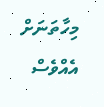މިހާތަނަށް އެއްވެސް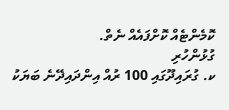ކޮމެންޓެއް ކޮށްފައެއް ނެތް.
ގުޅުންހުރި
ކ. ގުރައިދޫގައި 100 ރުއް އިންދައިދޭނެ ބަޔަކު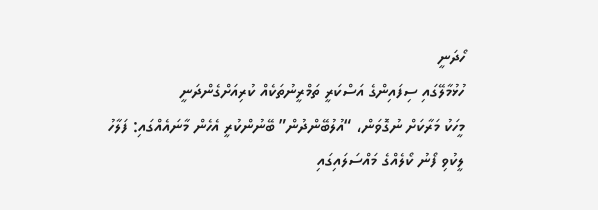ހޯދަނީ
ހުޅުމާލޭގައި ސިފައިންގެ އަސްކަރީ ތަމްރީނުތަކެއް ކުރިއަށްގެންދަނީ
މީހަކު މަރާކަށް ނުގޮވަން، “އުލުބޭންދުން” ބޭނުންކުރީ އެހެން މާނައެއްގައި: ފަލާހު
ލީކުވި ފޯނު ކޯލެއްގެ މައްސަލައިގައި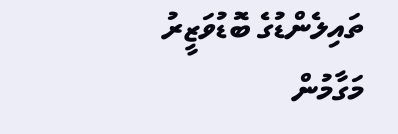ތައިލެންޑުގެ ބޮޑުވަޒީރު މަގާމުން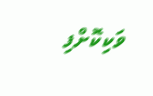ވަކިކޮށްފި